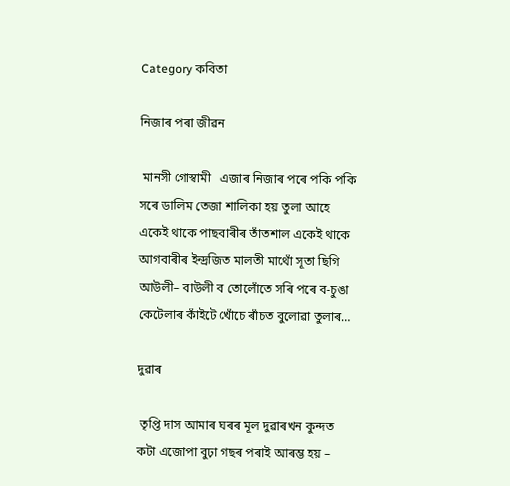Category কবিতা

নিজাৰ পৰা জীৱন

 মানসী গোস্বামী   এজাৰ নিজাৰ পৰে পকি পকি সৰে ডালিম তেজা শালিকা হয় তুলা আহে একেই থাকে পাছবাৰীৰ তাঁতশাল একেই থাকে আগবাৰীৰ ইন্দ্ৰজিত মালতী মাথোঁ সূতা ছিগি আউলী– বাউলী ব তোলোঁতে সৰি পৰে ব-চুঙা কেটেলাৰ কাঁইটে খোঁচে ৰাঁচত বুলোৱা তুলাৰ…

দুৱাৰ

 তৃপ্তি দাস আমাৰ ঘৰৰ মূল দুৱাৰখন কুন্দত কটা এজোপা বুঢ়া গছৰ পৰাই আৰম্ভ হয় –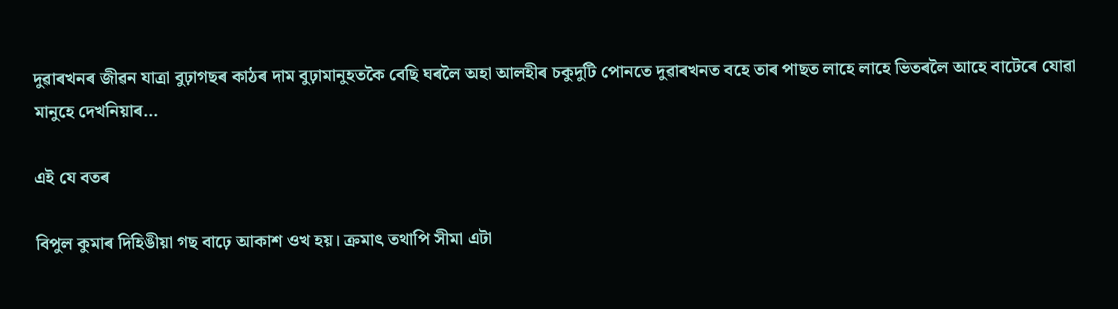দুৱাৰখনৰ জীৱন যাত্ৰা বুঢ়াগছৰ কাঠৰ দাম বুঢ়ামানুহতকৈ বেছি ঘৰলৈ অহা আলহীৰ চকুদুটি পোনতে দুৱাৰখনত বহে তাৰ পাছত লাহে লাহে ভিতৰলৈ আহে বাটেৰে যোৱা মানুহে দেখনিয়াৰ…

এই যে বতৰ

বিপুল কুমাৰ দিহিঙীয়া গছ বাঢ়ে আকাশ ওখ হয়। ক্ৰমাৎ তথাপি সীমা এটা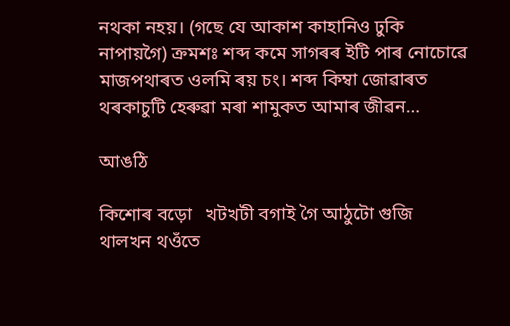নথকা নহয়। (গছে যে আকাশ কাহানিও ঢুকি নাপায়গৈ) ক্ৰমশঃ শব্দ কমে সাগৰৰ ইটি পাৰ নোচোৱে মাজপথাৰত ওলমি ৰয় চং। শব্দ কিম্বা জোৱাৰত থৰকাচুটি হেৰুৱা মৰা শামুকত আমাৰ জীৱন…

আঙঠি

কিশোৰ বড়ো   খটখটী বগাই গৈ আঠুটো গুজি থালখন থওঁতে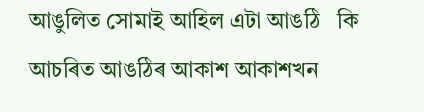আঙুলিত সোমাই আহিল এটা আঙঠি   কি আচৰিত আঙঠিৰ আকাশ আকাশখন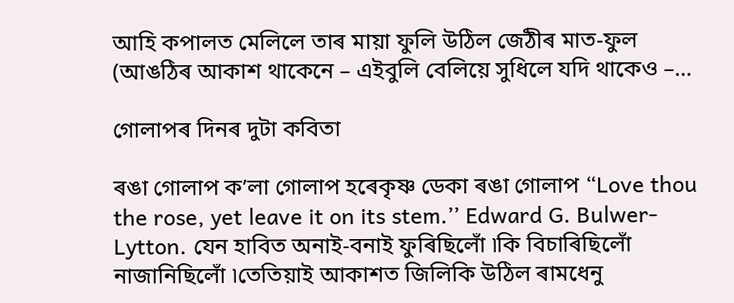আহি কপালত মেলিলে তাৰ মায়া ফুলি উঠিল জেঠীৰ মাত-ফুল (আঙঠিৰ আকাশ থাকেনে – এইবুলি বেলিয়ে সুধিলে যদি থাকেও –…

গোলাপৰ দিনৰ দুটা কবিতা

ৰঙা গোলাপ ক’লা গোলাপ হৰেকৃষ্ণ ডেকা ৰঙা গোলাপ “Love thou the rose, yet leave it on its stem.’’ Edward G. Bulwer-Lytton. যেন হাবিত অনাই-বনাই ফুৰিছিলোঁ ৷কি বিচাৰিছিলোঁ নাজানিছিলোঁ ৷তেতিয়াই আকাশত জিলিকি উঠিল ৰামধেনু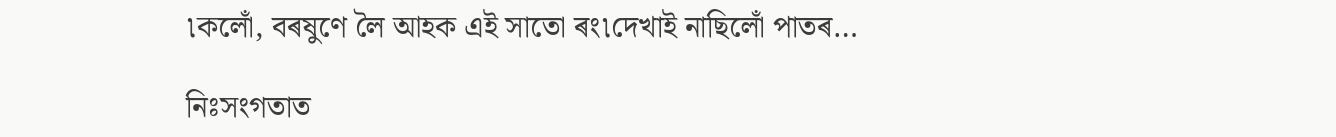৷কলোঁ, বৰষুণে লৈ আহক এই সাতো ৰং৷দেখাই নাছিলোঁ পাতৰ…

নিঃসংগতাত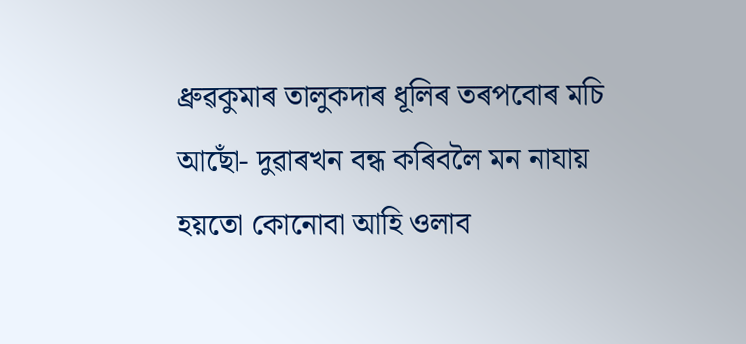ধ্ৰুৱকুমাৰ তালুকদাৰ ধূলিৰ তৰপবোৰ মচি আছোঁ- দুৱাৰখন বন্ধ কৰিবলৈ মন নাযায় হয়তো কোনোবা আহি ওলাব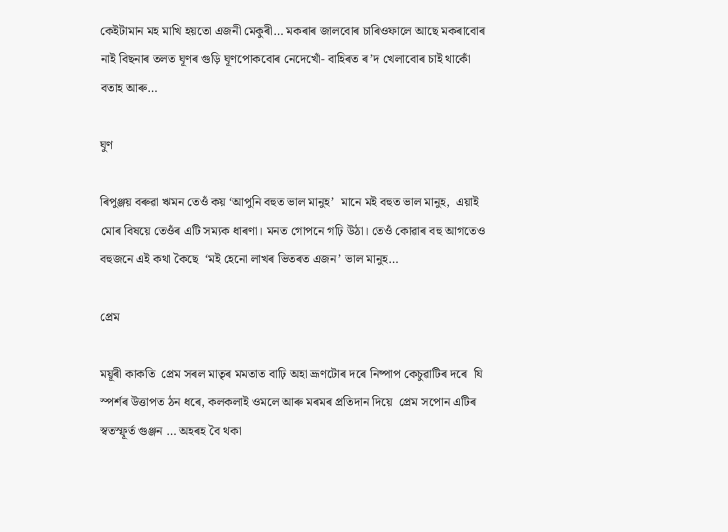কেইটামান মহ মাখি হয়তো এজনী মেকুৰী… মকৰাৰ জালবোৰ চাৰিওফালে আছে মকৰাবোৰ নাই বিছনাৰ তলত ঘূণৰ গুড়ি ঘূণপোকবোৰ নেদেখোঁ- বাহিৰত ৰ’দ খেলাবোৰ চাই থাকোঁ বতাহ আৰু…

ঘুণ

ৰিপুঞ্জয় বৰুৱা ঋমন তেওঁ কয় ‘আপুনি বহুত ভাল মানুহ’  মানে মই বহুত ভাল মানুহ,  এয়াই মোৰ বিষয়ে তেওঁৰ এটি সম্যক ধাৰণা। মনত গোপনে গঢ়ি উঠা। তেওঁ কোৱাৰ বহু আগতেও বহুজনে এই কথা কৈছে  ‘মই হেনো লাখৰ ভিতৰত এজন’ ভাল মানুহ…

প্ৰেম

ময়ূৰী কাকতি  প্ৰেম সৰল মাতৃৰ মমতাত বাঢ়ি অহা ভ্ৰূণটোৰ দৰে নিষ্পাপ কেচুৱাটিৰ দৰে  যি স্পৰ্শৰ উত্তাপত ঠন ধৰে, কলকলাই ওমলে আৰু মৰমৰ প্ৰতিদান দিয়ে  প্ৰেম সপোন এটিৰ স্বতস্ফূর্ত গুঞ্জন … অহৰহ বৈ থকা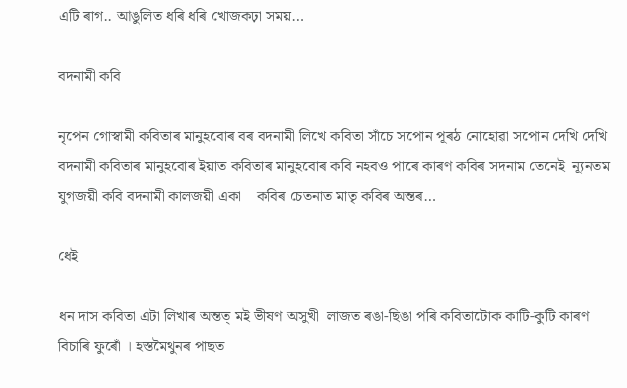এটি ৰাগ.. আঙুলিত ধৰি ধৰি খোজকঢ়া সময়…

বদনামী কবি

নৃপেন গোস্বামী কবিতাৰ মানুহবোৰ বৰ বদনামী লিখে কবিতা সাঁচে সপোন পূৰঠ নোহোৱা সপোন দেখি দেখি বদনামী কবিতাৰ মানুহবোৰ ইয়াত কবিতাৰ মানুহবোৰ কবি নহবও পাৰে কাৰণ কবিৰ সদনাম তেনেই  ন্যূনতম যুগজয়ী কবি বদনামী কালজয়ী একা    কবিৰ চেতনাত মাতৃ কবিৰ অন্তৰ…

ধেই

ধন দাস কবিতা এটা লিখাৰ অন্তত্ মই ভীষণ অসুখী  লাজত ৰঙা-ছিঙা পৰি কবিতাটোক কাটি-কুটি কাৰণ বিচাৰি ফুৰোঁ । হস্তমৈথুনৰ পাছত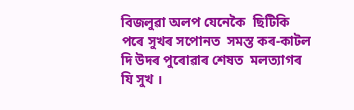বিজলুৱা অলপ যেনেকৈ  ছিটিকি পৰে সুখৰ সপোনত  সমস্ত কৰ-কাটল দি উদৰ পুৰোৱাৰ শেষত  মলত্যাগৰ যি সুখ ।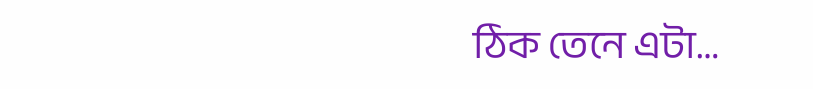ঠিক তেনে এটা…